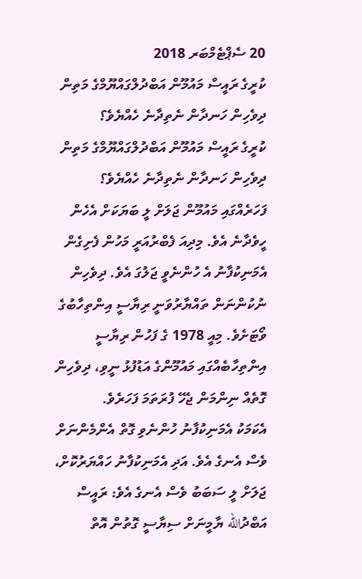20 ސެޕްޓެމްބަރ 2018
ކުރީގެ ރައީސް މައުމޫން އަބްދުލްގައްޔޫމްގެ މަތިން ދިވެހިން ހަނދާން ނެތިދާނެ ހެއްޔެވެ؟
ކުރީގެ ރައީސް މައުމޫން އަބްދުލްގައްޔޫމްގެ މަތިން ދިވެހިން ހަނދާން ނެތިދާނެ ހެއްޔެވެ؟
ފަހަރެއްގައި މައުމޫން ޖަލަށް ލީ ބަޔަކަށް އެހެން ހީވެދާނެ އެވެ. މިދިއަ ފެބްރުއަރީ މަހުން ފެށިގެން އެމަނިކުފާނު އެ ހުންނެވީ ޖަލުގަ އެވެ. ދިވެހިން ނުކުންނަން ތައްޔާރުވަނީ ރިޔާސީ އިންތިހާބުގެ ވޯޓަށެވެ. މިއީ 1978 ގެ ފަހުން ރިޔާސީ އިންތިހާބެއްގައި މައުމޫންގެ އަޑުފުޅު ނީވި، ދިވެހިން ގޮތެއް ނިންމަން ޖެހޭ ފުރަތަމަ ފަހަރެވެ.
އެކަމަކު އެމަނިކުފާނު ހުންނެވި ގޮތް އެންމެންނަށް ވެސް އެނގެ އެވެ. އަދި އެމަނިކުފާނު ހައްޔަރުކޮށް، ޖަލަށް ލީ ސަބަބު ވެސް އެނގެ އެވެ: ރައީސް އަބްދުالله ޔާމީނަށް ސިޔާސީ ގޮތުން އޮތް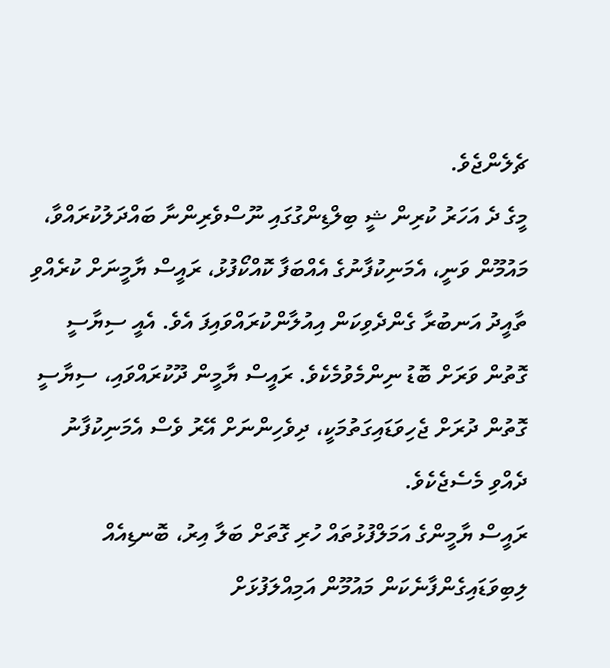ޗެލެންޖެވެ.
މީގެ ދެ އަހަރު ކުރިން ޝީ ބިލްޑިންގުގައި ނޫސްވެރިންނާ ބައްދަލުކުރައްވާ، މައުމޫން ވަނީ، އެމަނިކުފާނުގެ އެއްބަފާ ކޮއްކޯފުޅު، ރައީސް ޔާމީނަށް ކުރެއްވި ތާއީދު އަނބުރާ ގެންދެވިކަން އިއުލާންކުރައްވައިފަ އެވެ. އެއީ ސިޔާސީ ގޮތުން ވަރަށް ބޮޑު ނިންމެވުމެކެވެ. ރައީސް ޔާމީން ދޫކުރައްވައި، ސިޔާސީ ގޮތުން ދުރަށް ޖެހިވަޑައިގަތުމަކީ، ދިވެހިންނަށް އޭރު ވެސް އެމަނިކުފާނު ދެއްވި މެސެޖެކެވެ.
ރައީސް ޔާމީންގެ އަމަލްފުޅުތައް ހުރި ގޮތަށް ބަލާ އިރު، ބޮނޑިއެއް ލިބިވަޑައިގެންފާނެކަން މައުމޫން އަމިއްލަފުޅަށް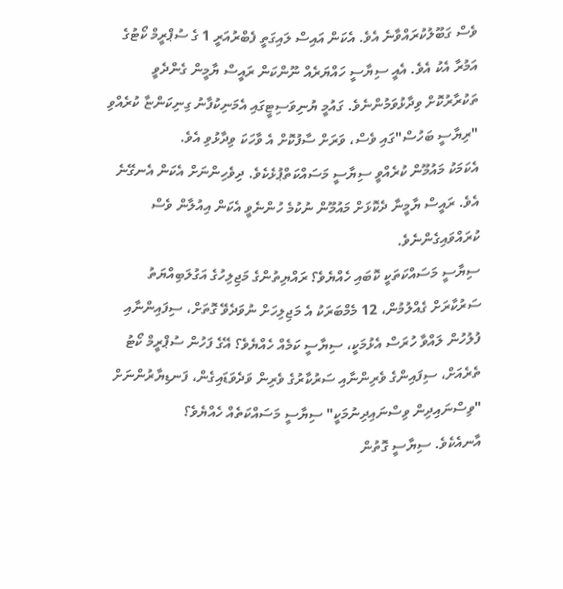ވެސް ގަބޫލުކުރައްވާނެ އެވެ. އެކަން އައިސް ލައިގަތީ ފެބްރުއަރީ 1 ގެ ސުޕްރީމް ކޯޓުގެ އަމުރާ އެކު އެވެ. އެއީ ސިޔާސީ ހައްޔަރެއް ނޫންކަން ރައީސް ޔާމީން ގެންދެވީ ތަކުރާރުކޮށް ވިދާޅުވަމުންނެވެ. ގައުމީ ޔުނިވަސިޓީގައި އެމަނިކުފާނު ގިނިކަންޏާ ކުރެއްވި "ރިޔާސީ ބަހުސް"ގައި ވެސް، ވަރަށް ސާފުކޮށް އެ ވާހަކަ ވިދާޅުވި އެވެ.
އެކަމަކު މައުމޫން ކުރެއްވީ ސިޔާސީ މަސައްކަތްޕުޅެކެވެ. ދިވެހިންނަށް އެކަން އެނގޭނެ އެވެ. ރައީސް ޔާމީނާ ދެކޮޅަށް މައުމޫން ނުކުމެ ހުންނެވީ އެކަން އިއުލާން ވެސް ކުރައްވައިގެންނެވެ.
ސިޔާސީ މަސައްކަތަކީ ކޮބައި ހެއްޔެވެ؟ ރައްޔިތުންގެ މަޖިލިހުގެ އަގުލަބިއްޔަތު ސަރުކާރަށް ގެއްލުމުން، 12 މެމްބަރަކު އެ މަޖިލިހަށް ނުވަދެވޭ ގޮތަށް، ސިފައިންނާއި ފުލުހުން ލައްވާ ހުރަސް އެޅުމަކީ، ސިޔާސީ ކަމެއް ހެއްޔެވެ؟ އޭގެ ފަހުން ސުޕްރީމް ކޯޓު ތެރެއަށް، ސިފައިންގެ ވެރިންނާއި ސަރުކާރުގެ ވެރިން ވަދެވަޑައިގެން، ފަނޑިޔާރުންނަށް "ވިސްނައިދިން ވިސްނައިދިނުމަކީ" ސިޔާސީ މަސައްކަތެއް ހެއްޔެވެ؟
އާނއެކެވެ. ސިޔާސީ ގޮތުން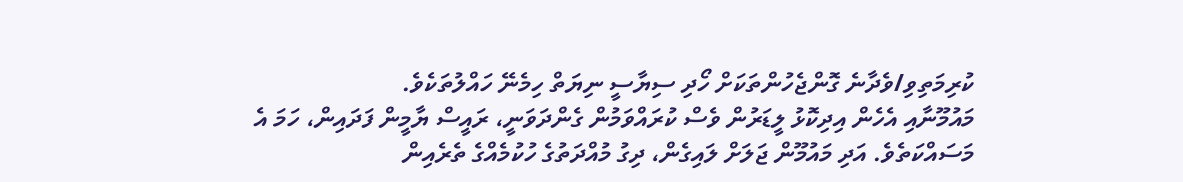ކުރިމަތިވި/ވެދާނެ ގޮންޖެހުންތަކަށް ހޯދި ސިޔާސީ ނިޔަތް ހިމެނޭ ހައްލުތަކެވެ.
މައުމޫނާއި އެހެން އިދިކޮޅު ލީޑަރުން ވެސް ކުރައްވަމުން ގެންދަވަނީ، ރައީސް ޔާމީން ފަދައިން، ހަމަ އެ މަސައްކަތެވެ. އަދި މައުމޫން ޖަލަށް ލައިގެން، ދިގު މުއްދަތުގެ ހުކުމެއްގެ ތެރެއިން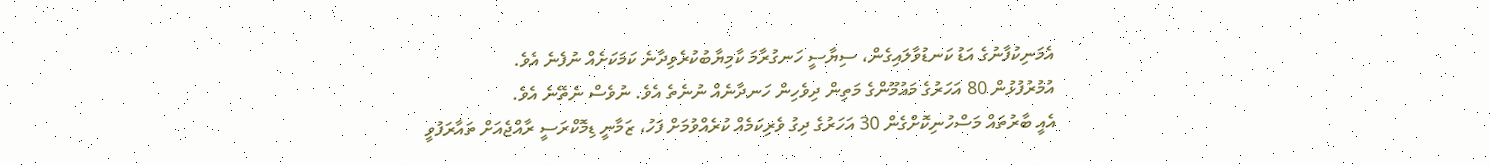އެމަނިކުފާނުގެ އަޑު ކަނޑުވާލައިގެން، ސިޔާސީ ހަނގުރާމަ ކާމިޔާބުކުރެވިދާނެ ކަމަކަށެއް ނުފެނެ އެވެ.
އުމުރުފުޅުން 80 އަހަރުގެ މައުމޫންގެ މަތިން ދިވެހިން ހަނދާނެއް ނުނެތެ އެވެ. ނުވެސް ނެތޭނެ އެވެ.
އެއީ ބާރުތައް މަސްހުނިކޮށްގެން 30 އަހަރުގެ ދިގު ވެރިކަމެއް ކުރެއްވުމަށް ފަހު، ޒަމާނީ ޑިމޮކްރަސީ ރާއްޖެއަށް ތައާރަފުވީ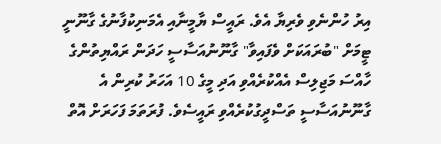އިރު ހުންނެވި ވެރިޔާ އެވެ. ރައީސް ޔާމީނާއި އެމަނިކުފާނުގެ ގާނޫނީ ޓީމަށް "ބުރައަކަށް ވެފައިވާ" ގާނޫނުއަސާސީ ހަދަން ރައްޔިތުންގެ ހާއްސަ މަޖިލިސް އެއްކުރެއްވި އަދި މީގެ 10 އަހަރު ކުރިން އެ ގާނޫނުއަސާސީ ތަސްދީގުކުރެއްވި ރައީސެވެ. ފުރަތަމަ ފަހަރަށް އޮތް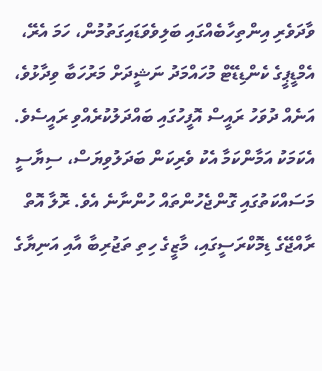ވާދަވެރި އިންތިހާބެއްގައި ބަލިވެވަޑައިގަތުމުން، ހަމަ އެރޭ، އެމްޑީޕީގެ ކެންޑިޑޭޓް މުހައްމަދު ނަޝީދަށް މަރުހަބާ ވިދާޅުވެ، އަނެއް ދުވަހު ރައީސް އޮފީހުގައި ބައްދަލުކުރެއްވި ރައީސެވެ.
އެކަމަކު އަމާންކަމާ އެކު ވެރިކަން ބަދަލުވިޔަސް، ސިޔާސީ މަސައްކަތުގައި ގޮންޖެހުންތައް ހުންނާނެ އެވެ. ރޮލާ އޮތް ރާއްޖޭގެ ޑިމޮކްރަސީގައި، މާޒީގެ ހިތި ތަޖުރިބާ އާއި އަނިޔާގެ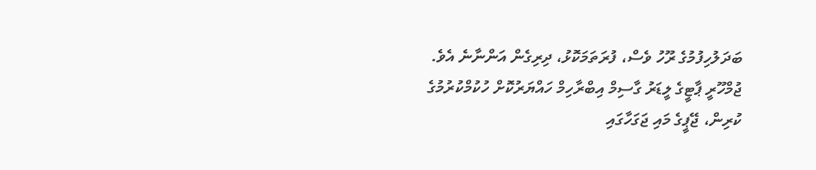ބަދަލުހިފުމުގެ ރޫހު ވެސް، ފުރަތަމަކޮޅު، ދިރިގެން އަންނާނެ އެވެ.
ޖުމްހޫރީ ޕާޓީގެ ލީޑަރު ގާސިމް އިބްރާހިމް ހައްޔަރުކޮށް ހުކުމްކުރުމުގެ ކުރިން، ޖޭޕީގެ މައި ޖަގަހާގައި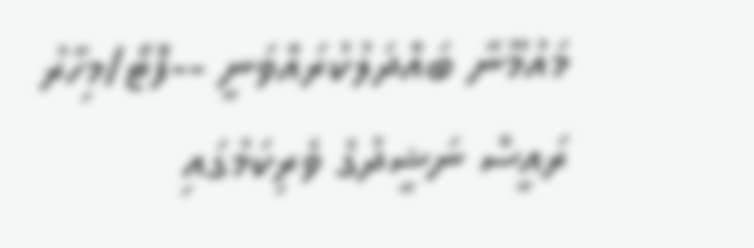މައުމޫނާ ބައްދަލުކުރައްވަނީ --ފޮޓޯ/މިހާރު
ރައީސް ނަޝީދުގެ ވެރިކަމުގައި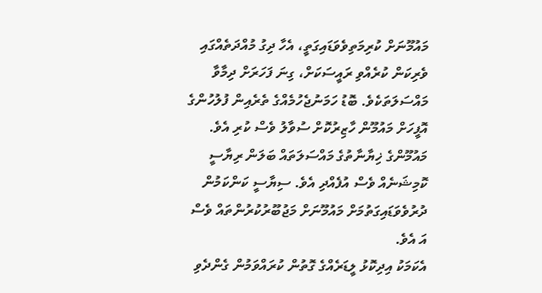މައުމޫނަށް ކުރިމަތިވެވަޑައިގަތީ، އެހާ ދިގު މުއްދަތެއްގައި ވެރިކަން ކުރެއްވި ރައީސަކަށް، ގިނަ ފަހަރަށް ދިމާވާ މައްސަލަތަކެވެ. ބޮޑު ހަމަނުޖެހުމެއްގެ ތެރެއިން ފުލުހުންގެ އޮފީހަށް މައުމޫން ހާޒިރުކޮށް ސުވާލު ވެސް ކުރި އެވެ. މައުމޫންގެ ޚިޔާނާތުގެ މައްސަލަތައް ބަލަން ރިޔާސީ ކޮމިޝަނެއް ވެސް އުފެއްދި އެވެ. ސިޔާސީ ކަންކަމުން ދުރުވެވަޑައިގަތުމަށް މައުމޫނަށް މަޖުބޫރުކުރުންތައް ވެސް އަ އެވެ.
އެކަމަކު އިދިކޮޅު ލީޑަރެއްގެ ގޮތުން ކުރައްވަމުން ގެންދެވި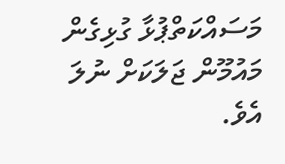މަސައްކަތްޕުޅާ ގުޅިގެން މައުމޫން ޖަލަކަށް ނުލަ އެވެ.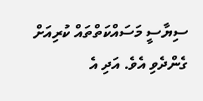ސިޔާސީ މަސައްކަތްތައް ކުރިއަށް ގެންދެވި އެވެ. އަދި އެ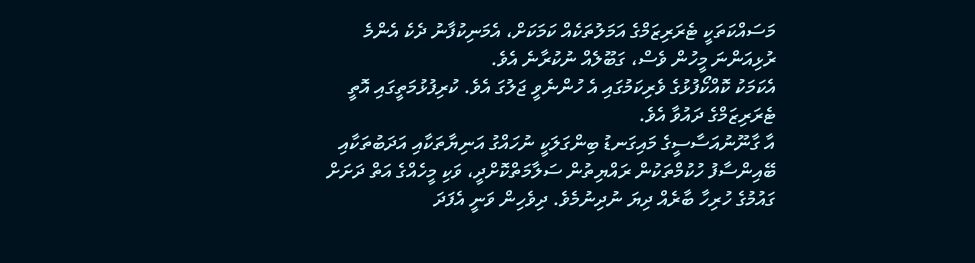މަސައްކަތަކީ ޓެރަރިޒަމްގެ އަމަލުތަކެއް ކަމަކަށް، އެމަނިކުފާނު ދެކެ އެންމެ ރުޅިއަންނަ މީހުން ވެސް، ގަބޫލެއް ނުކުރާނެ އެވެ.
އެކަމަކު ކޮއްކޯފުޅުގެ ވެރިކަމުގައި އެ ހުންނެވީ ޖަލުގަ އެވެ. ކުރިފުޅުމަތީގައި އޮތީ ޓެރަރިޒަމްގެ ދައުވާ އެވެ.
އާ ގާނޫނުއަސާސީގެ މައިގަނޑު ބިންގަލަކީ ނުހައްގު އަނިޔާތަކާއި އަދަބުތަކާއި ބޭއިންސާފު ހުކުމްތަކުން ރައްޔިތުން ސަލާމަތްކޮށްދީ، ވަކި މީހެއްގެ އަތް ދަށަށް ގައުމުގެ ހުރިހާ ބާރެއް ދިޔަ ނުދިނުމެވެ. ދިވެހިން ވަނީ އެފަދަ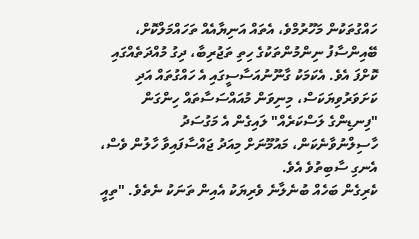ހައްގުތަކުން މަހޫރުމްވެ، އެތައް އަނިޔާއެއް ތަހައްމަލްކޮށް، ބޭއިންސާފު ނިންމުންތަކުގެ ހިތި ތަޖުރިބާ، ދިގު މުއްދަތެއްގައި ކޮށްފަ އެވެ. އެކަމަކު ގާނޫނުއަސާސީގައި އެ ހައްގުތައް އަދި ކަށަވަރުވިޔަކަސް، މިނިވަން މުއައްސަސާތައް ހިންގަން "ފިނޑިންގެ ލަސްކަރެއް" ލައިގެން އެ މަގުސަދު ހާސިލްނުވާނެކަން، މައުމޫނަށް މިއަދު ޖައްސާފައިވާ ހާލުން ވެސް، އެނގި ސާބިތުވެ އެވެ.
ކެރިގެން ބަހެއް ބުނެލާނެ ވެރިޔަކު އެއިން ތަނަކު ނެތެވެ. "ތިއީ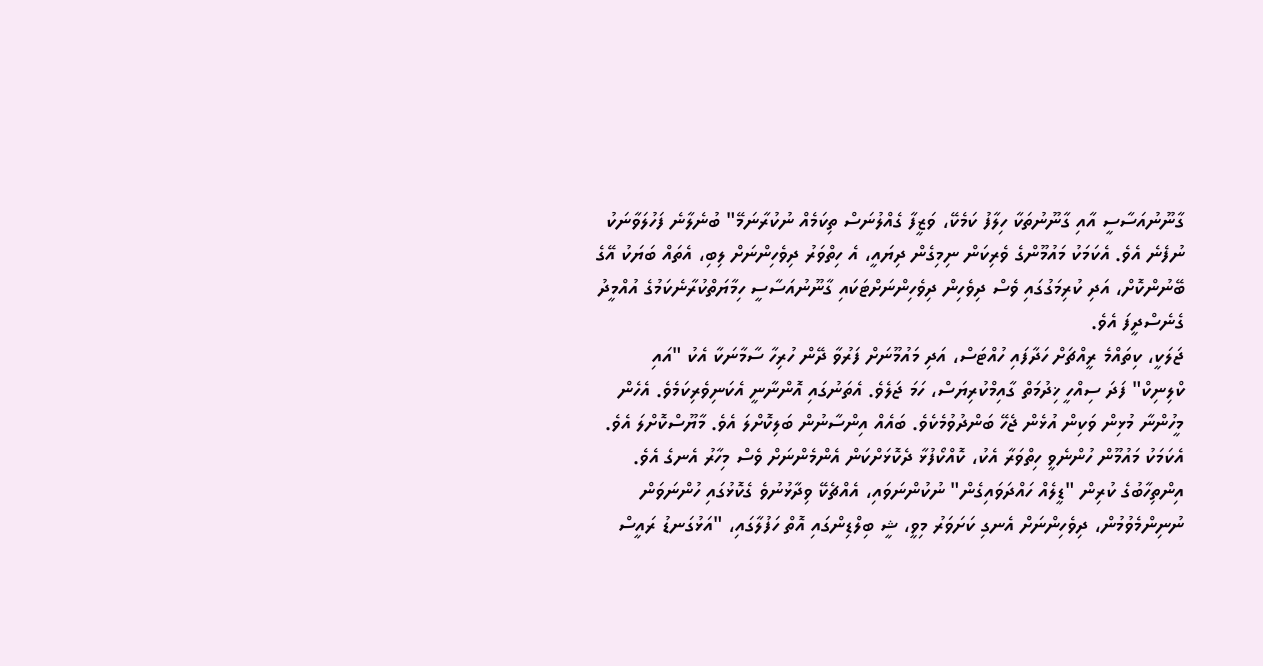ގާނޫނުއަސާސީ އާއި ގާނޫނުތަކާ ހިލާފު ކަމެކޭ، ވަޒީފާ ގެއްލުނަސް ތިކަމެއް ނުކުރާނަމޭ" ބުނެލާނެ ފަހުލަވާނަކު ނުފެނެ އެވެ. އެކަމަކު މައުމޫންގެ ވެރިކަން ނިމިގެން ދިޔައީ، އެ ހިތްވަރު ދިވެހިންނަށް ލިބި، އެތައް ބަޔަކު އޭގެ ބޭނުންކޮށް، އަދި ކުރިމަގުގައި ވެސް ދިވެހިން ދިވެހިންނަށްޓަކައި ގާނޫނުއަސާސީ ހިމާޔަތްކުރާނެކަމުގެ އުއްމީދު ގެނެސްދީފަ އެވެ.
ޖަލަކީ، ކިތައްމެ ރީއްޗަށް ހަދާފައި ހުއްޓަސް، އަދި މައުމޫނަށް ފަރުވާ ދޭން ހުރިހާ ސާމާނަކާ އެކު "އައި ކްލިނިކް" ފަދަ ސިއްހީ ޚިދުމަތް ގާއިމްކުރިޔަސް، ހަމަ ޖަލެވެ. އެތަނުގައި އޮންނާނީ އެކަނިވެރިކަމެވެ. އެހެން މީހުންނާ މުޅިން ވަކިން އުޅެން ޖެހޭ ބަންދުވުމެކެވެ. ބައެއް އިންސާނުން ބަލިކޮށްލަ އެވެ. މާޔޫސްކޮށްލަ އެވެ.
އެކަމަކު މައުމޫން ހުންނެވީ ހިތްވަރާ އެކު، ކޮއްކޯފުޅާ ދެކޮޅަށްކަން އެންމެންނަށް ވެސް މިހާރު އެނގެ އެވެ. އިންތިހާބުގެ ކުރިން "ޑީލެއް ހައްދަވައިގެން" ނުކުންނަވައި، އެއްޗެކޭ ވިދާޅުނުވެ ގެކޮޅުގައި ހުންނަވަން ނުނިންމެވުމުން، ދިވެހިންނަށް އެނގި ކަށަވަރު މިވީ، ޝީ ބިލްޑިންގައި އޮތް ހަފުލާގައި، "އަޅުގަނޑު ރައީސް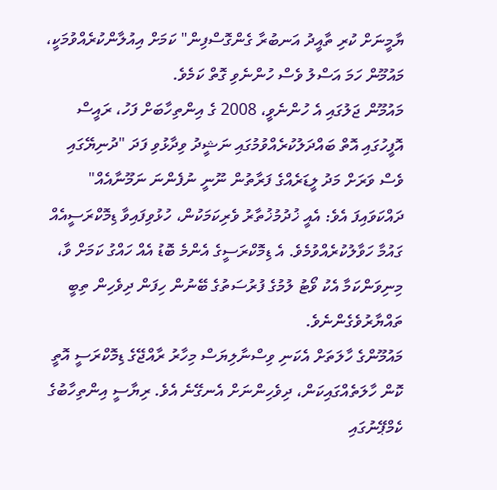ޔާމީނަށް ކުރި ތާއީދު އަނބުރާ ގެންގޮސްފިން" ކަމަށް އިއުލާންކުރެއްވުމަކީ، މައުމޫން ހަމަ އަސްލު ވެސް ހުންނެވި ގޮތް ކަމެވެ.
މައުމޫން ޖަލުގައި އެ ހުންނެވީ، 2008 ގެ އިންތިހާބަށް ފަހު، ރައީސް އޮފީހުގައި އޮތް ބައްދަލުކުރެއްވުމުގައި ނަޝީދު ވިދާޅުވި ފަދަ "ދުނިޔޭގައި ވެސް ވަރަށް މަދު ލީޑަރެއްގެ ފަރާތުން ނޫނީ ނުފެންނަ ނަމޫނާއެއް" ދައްކަވައިފަ އެވެ: އެއީ ޚުދުމުޚުތާރު ވެރިކަމަކުން، ހުޅުވިފައިވާ ޑިމޮކްރަސީއެއް ގައުމާ ހަވާލުކުރެއްވުމެވެ. އެ ޑިމޮކްރަސީގެ އެންމެ ބޮޑު އެއް ހައްގު ކަމަށް ވާ، މިނިވަންކަމާ އެކު ވޯޓު ލުމުގެ ފުރުސަތުގެ ބޭނުން ހިފަން ދިވެހިން ތިބީ ތައްޔާރުވެގެންނެވެ.
މައުމޫންގެ ހާލަތަށް އެކަނި ވިސްނާލިޔަސް މިހާރު ރާއްޖޭގެ ޑިމޮކްރަސީ އޮތީ ކޮން ހާލަތެއްގައިކަން، ދިވެހިންނަށް އެނގޭނެ އެވެ. ރިޔާސީ އިންތިހާބުގެ ކެމްޕޭނުގައި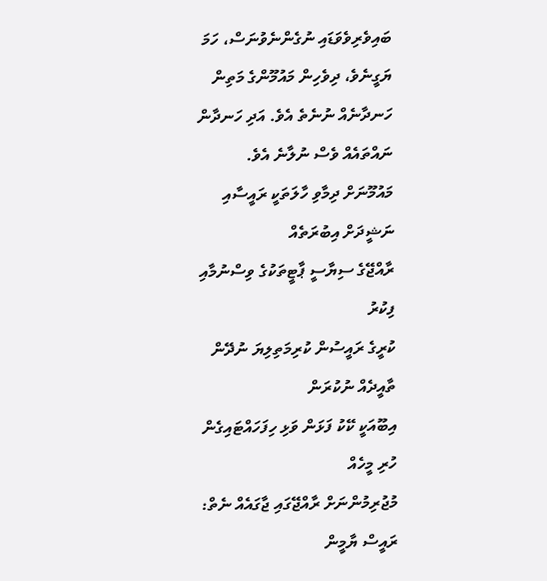ބައިވެރިވެވަޑައި ނުގެންނެވުނަސް، ހަމަ ޔަގީނެވެ، ދިވެހިން މައުމޫންގެ މަތިން ހަނދާނެއް ނުނެތެ އެވެ. އަދި ހަނދާން ނައްތައެއް ވެސް ނުލާނެ އެވެ.
މައުމޫނަށް ދިމާވި ހާލަތަކީ ރައީސާއި ނަޝީދަށް އިބުރަތެއް
ރާއްޖޭގެ ސިޔާސީ ޕާޓީތަކުގެ ވިސްނުމާއި ފިކުރު
ކުރީގެ ރައީސުން ކުރިމަތިލިޔަ ނުދޭން ތާއީދެއް ނުކުރަން
އިބޫއަކީ ކޭކު ފަޅަން ވަޅި ހިފަހައްޓައިގެން ހުރި މީހެއް
މުޖުރިމުންނަށް ރާއްޖޭގައި ޖާގައެއް ނެތް: ރައީސް ޔާމީން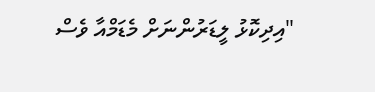"އިދިކޮޅު ލީޑަރުންނަށް މެޑަމްއާ ވެސް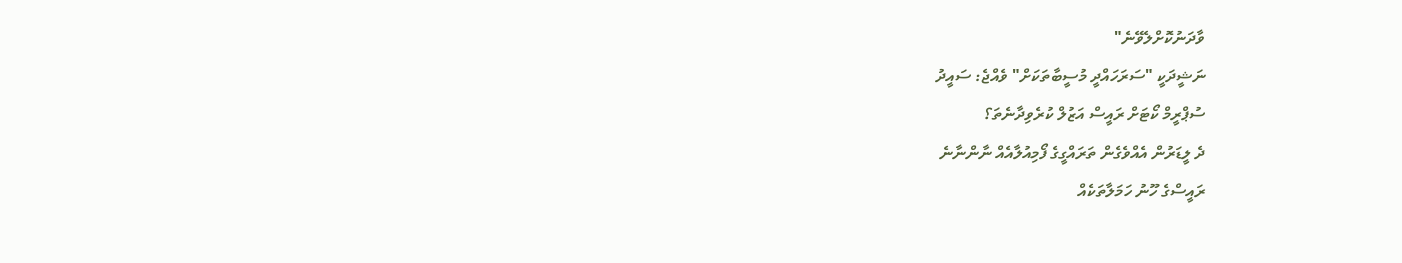ވާދަނުކޮށްލެވޭނެ"
ނަޝީދަކީ "ސަރަހައްދީ މުސީބާތަކަށް" ވެއްޖެ: ސައީދު
ސުޕްރީމް ކޯޓަށް ރައީސް އަޒުލް ކުރެވިދާނެތަ؟
ދެ ލީޑަރުން އެއްވެގެން ތަރައްގީގެ ފޯމިއުލާއެއް ނާންނާނެ
ރައީސްގެ ހޫނު ހަމަލާތަކެއް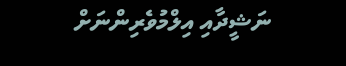ނަޝީދާއި އިލްމުވެރިންނަށް